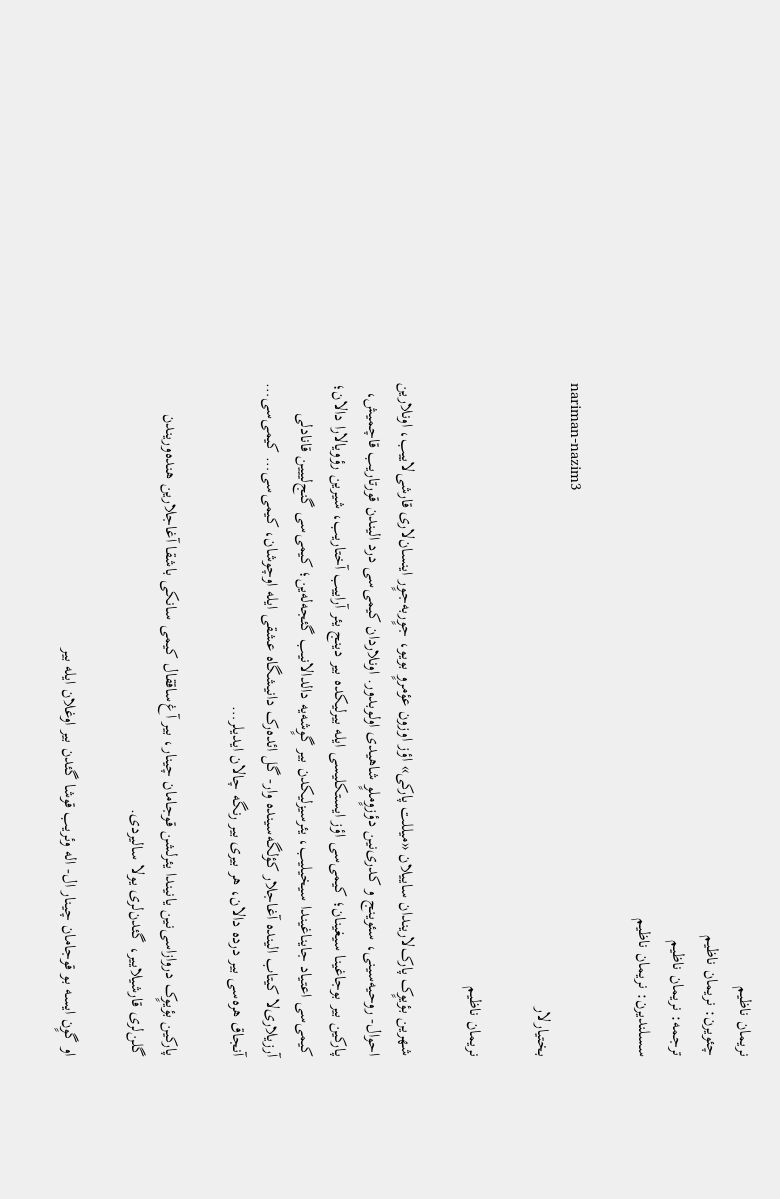نریمان ناظیم
چئویرن: نریمان ناظیم
ترجمه: نریمان ناظیم
سسلندیرن: نریمان ناظیم

nariman-nazim3
بختیارلار

نریمان ناظیم

شهرین بؤیوٍک پارک‌لاریندان ساییلان «میللت پارکی» اؤز اوزون عؤمروٍ‌ بویو، جوٍربه‌جوٍر اینسان‌لاری ‌قارشی‌لاییب، اونلارین احوال- روحیه‌سینی، سئوینج و کدری‌نین دؤزوٍملوٍ شاهیدی اولوبدور. اونلاردان کیمی‌سی درد الیندن قورتاریب قاچمیش، پارکین بیر بوجاغینا سیغینان؛ کیمی‌سی اؤز ایستکلیسی ایله بیرلیکده بیر دینج یئر آراییب آختاریب، شیرین رؤویالارا دالان؛ کیمی‌سی اعتیاد جایناغیندا سیخیلیب، یئرسیزلیکدن بیر گوٍشه‌یه دالدالانیب گئجه‌له‌ین؛ کیمی‌سی گنج‌لییین قانادلی آرزیلاری‌لا کیتاب الینده آغاجلار کؤلگه‌سینده وار- گل ائده‌رک دانیشگاه عشقی ایله اوچوشان، کیمی‌سی… کیمی‌سی… آنجاق هره‌سی بیر درده دالان، هر بیری بیر رنگه چالان ایدیلر…

پارکین بؤیوٍک دروازاسی‌نین یانیندا یئرلشن قوجامان چینار، بیر آغ‌ساققال کیمی سانکی باشقا آغاجلارین هنده‌وریندن گلن‌لری قارشیلاییر، گئدن‌لری یولا سالیردی.

او گوٍن ایسه بو قوجامان چینار ال- اله وئریب قوشا گئدن بیر اوغلان ایله بیر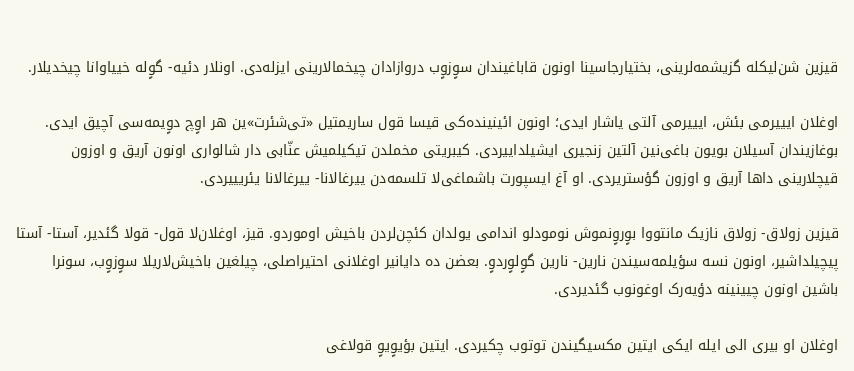قیزین شن‌لیکله گزیشمه‌لرینی، بختیارجاسینا اونون قاباغیندان سوٍزوٍب دروازادان چیخمالارینی ایزله‌دی. اونلار دئیه- گوٍله خییاوانا چیخدیلار.

اوغلان ایییرمی‌ بئش، ایییرمی آلتی یاشار ایدی؛ اونون ائینینده‌کی قیسا قول ساریمتیل «تی‌شئرت»ین هر اوٍچ دوٍیمه‌سی آچیق ایدی. بوغازیندان آسیلان بویون باغی‌نین آلتین زنجیری ایشیلداییردی. کیبریتی مخملدن تیکیلمیش عنّابی دار شالواری اونون آریق و اوزون قیچلارینی داها آریق و اوزون گؤستریردی. او آغ ایسپورت باشماغی‌لا تلسمه‌دن ییرغالانا- ییرغالانا یئریییردی.

قیزین زولاق- زولاق نازیک مانتووا بوٍروٍنموش نومودلو اندامی یولدان کئچن‌لردن باخیش اوموردو. قیز، اوغلان‌لا قول- قولا گئدیر، آستا- آستا پیچیلداشیر، اونون نسه سؤیلمه‌سیندن نارین- نارین گوٍلوٍردوٍ. بعضن ده دایانیر اوغلانی ‌احتیراصلی، چیلغین باخیش‌لاریلا سوٍزوٍب، سونرا باشین اونون چیینینه دؤیه‌رک اوغونوب گئدیردی.

اوغلان او بیری الی ایله ایکی ایتین مکسیگیندن توتوب چکیردی. ایتین بؤیوٍیوٍ قولاغی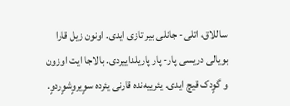ساللاق، اتلی- جانلی بیر تازی ایدی. اونون زیل قارا بویالی دریسی پار- پار پاریلداییردی. بالاجا ایت اوزون و گوٍدک قیچ ایدی. یئرییه‌نده قارنی یئرده سوٍیروٍشوٍردوٍ.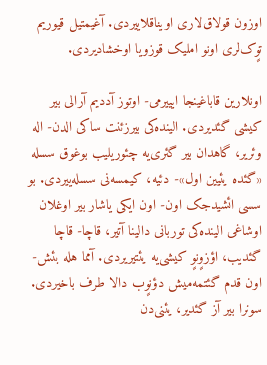اوزون قولاق‌لاری اویناقلاییردی. آغیمتیل قیوریم توٍک‌لری اونو املیک قوزویا اوخشادیردی.

اونلارین قاباغینجا ایییرمی- اوتوز آددیم آرالی بیر کیشی گئدیردی. الینده‌کی بیرزئنت ساکی الدن- اله وئریر، گاهدان بیر گئری‌یه چئوریلیب بوغوق سسله «گئده یئیین اول»- دئیه، کیمسه‌نی سسله‌ییردی. بو سسی ائشیدجک اون- اون ایکی یاشار بیر اوغلان اوشاغی الینده‌کی توربانی دالینا آتیر، قاچا- قاچا گئدیب، اؤزوٍنوٍ کیشی‌یه یئتیریردی. آمما هله بئش- اون قدم گئتمه‌میش دؤنوٍب دالا طرف باخیردی. سونرا بیر آز گئدیر، یئنی‌دن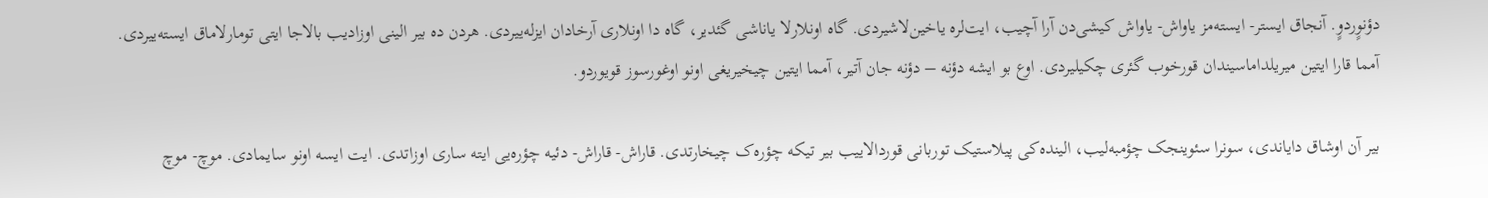دؤنوٍردوٍ. آنجاق ایستر- ایسته‌مز یاواش- یاواش کیشی‌دن آرا آچیب، ایت‌لره یاخین‌لاشیردی. گاه اونلارلا یاناشی گئدیر، گاه دا اونلاری آرخادان ایزله‌ییردی. هردن ده بیر الینی اوزادیب بالاجا ایتی تومارلاماق ایسته‌ییردی. آمما قارا ایتین میریلداماسیندان قورخوب گئری چکیلیردی. اوع بو ایشه دؤنه – دؤنه جان آتیر، آمما ایتین چیخیریغی اونو اوغورسوز قویوردو.

بیر آن اوشاق دایاندی، سونرا سئوینجک چؤمبه‌لیب، الینده‌کی پیلاستیک توربانی قوردالاییب بیر تیکه چؤره‌ک چیخارتدی. قاراش- قاراش- دئیه چؤره‌یی ایته ساری اوزاتدی. ایت ایسه اونو سایمادی. موچ- موچ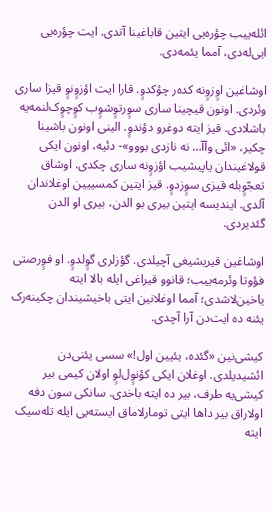ائله‌ییب چؤره‌یی ایتین قاباغینا آتدی. ایت چؤره‌یی ایی‌له‌دی، آمما یئمه‌دی.

اوشاغین اوٍزوٍنه کده‌ر چؤکدوٍ. قارا ایت اؤزوٍنوٍ قیزا ساری وئردی. اونون قیچینا ساری سوٍرتوٍشوٍب کوٍچوٍک‌لنمه‌یه باشلادی. قیز ایته دوغرو دؤندوٍ. الینی اونون باشینا چکیر، «ائی وآآ… نه نازدی بووو»- دئیه، اونون ایکی قولاغیندان یاپیشیب اؤزوٍنه ساری چکدی. اوشاق تعجّوٍبله قیزی سوٍزدوٍ. قیز ایتین کمسییین اوغلاندان آلدی. ایندیسه ایتین بیری بو الدن، بیری او الدن گئدیردی.

اوشاغین قیریشیغی آچیلدی. گؤزلری گوٍلدوٍ. او فوٍرصتی فؤوتا وئرمه‌ییب؛ قانوو قیراغی ایله بالا ایته یاخین‌لاشدی؛ آمما اوغلانین ایتی باخیشیندان چکینه‌رک یئنه ده ایت‌دن آرا آچدی.

کیشی‌نین «گئده، یئیین اول!» سسی یئنی‌دن ائشیدیلدی. اوغلان ایکی کؤنوٍل‌لوٍ‌ اولان کیمی بیر کیشی‌یه طرف، بیر ده ایته باخدی. سانکی سون دفه اولاراق بیر داها ایتی تومارلاماق ایسته‌یی ایله تله‌سیک ایته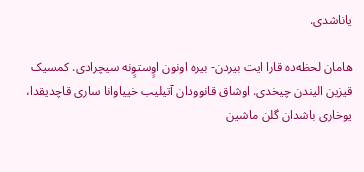یاناشدی.

هامان لحظه‌ده قارا ایت بیردن- بیره اونون اوٍستوٍنه سیچرادی. کمسیک قیزین الیندن چیخدی. اوشاق قانوودان آتیلیب خییاوانا ساری قاچدیقدا، یوخاری باشدان گلن ماشین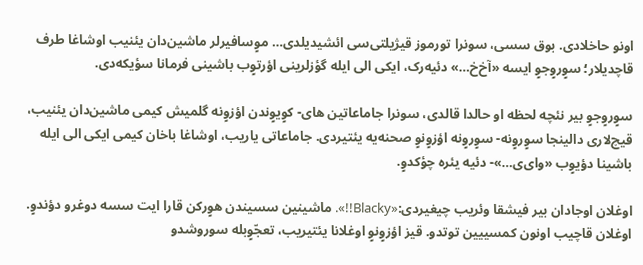اونو حاخلادی. بوق سسی، سونرا تورموز قیژیلتی‌سی ائشیدیلدی… موٍسافیرلر ماشین‌دان یئنیب اوشاغا طرف قاچدیلار؛ سوٍروٍجوٍ ایسه «آخ‌‌خ…» دئیه‌رک، ایکی الی ایله گؤزلرینی اؤرتوٍب باشینی فرمانا سؤیکه‌دی.

سوٍروٍجوٍ بیر نئچه لحظه او حالدا قالدی، سونرا جاماعاتین های- کوٍیوٍندن اؤزوٍنه گلمیش کیمی ماشین‌دان یئنیب، قیچ‌لاری دالینجا سوٍروٍنه- سوٍروٍنه اؤزوٍنوٍ صحنه‌یه یئتیردی. جاماعاتی یاریب، اوشاغا باخان کیمی ایکی الی ایله باشینا دؤیوٍب «وای‌ی…»- دئیه یئره چؤکدوٍ.

اوغلان اوجادان بیر فیشقا وئریب چیغیردی:«Blacky!!». ماشینین سسیندن هوٍرکن قارا ایت سسه دوغرو دؤندوٍ. اوغلان قاچیب اونون کمسییین توتدو. قیز اؤزوٍنوٍ اوغلانا یئتیریب، تعجّوٍبله سوروشدو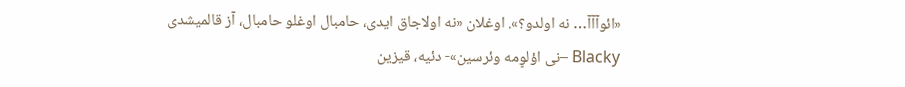«ائوآآآ… نه اولدو؟». اوغلان «نه اولاجاق ایدی، حامبال اوغلو حامبال، آز قالمیشدی Blacky –نی اؤلوٍمه وئرسین»- دئیه، قیزین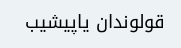قولوندان یاپیشیب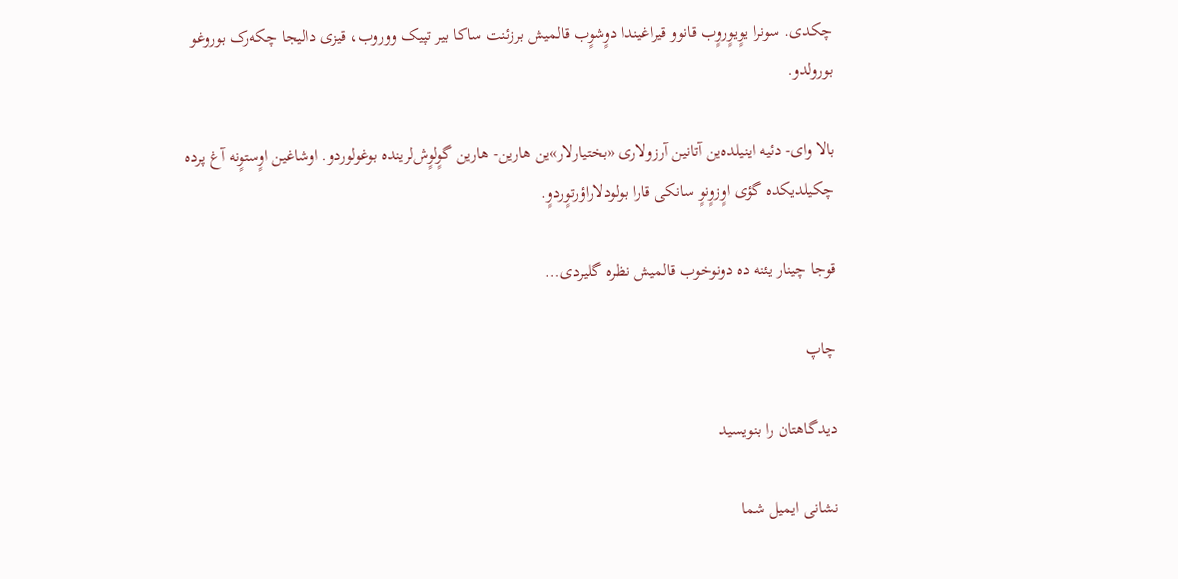چکدی. سونرا یوٍیوٍروٍب قانوو قیراغیندا دوٍشوٍب قالمیش برزئنت ساکا بیر تپیک ووروب، قیزی دالیجا چکه‌رک بوروغو بورولدو.

بالا وای- دئیه اینیلده‌ین آتانین آرزولاری «بختیارلار»ین هارین- هارین گوٍلوٍش‌لرینده بوغولوردو. اوشاغین اوٍستوٍنه آغ پرده چکیلدیکده گؤی اوٍزوٍنوٍ سانکی قارا بولودلاراؤرتوٍردوٍ.

قوجا چینار یئنه ده دونوخوب قالمیش نظره گلیردی…

چاپ

دیدگاهتان را بنویسید

نشانی ایمیل شما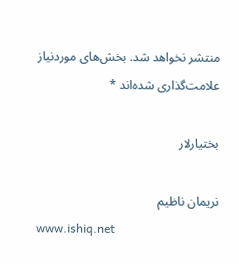منتشر نخواهد شد. بخش‌های موردنیاز علامت‌گذاری شده‌اند *

بختیارلار

نریمان ناظیم
www.ishiq.net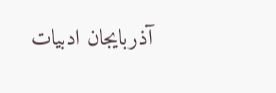آذربایجان ادبیات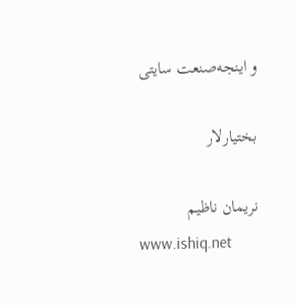و اینجه‌صنعت سایتی

بختیارلار

نریمان ناظیم
www.ishiq.net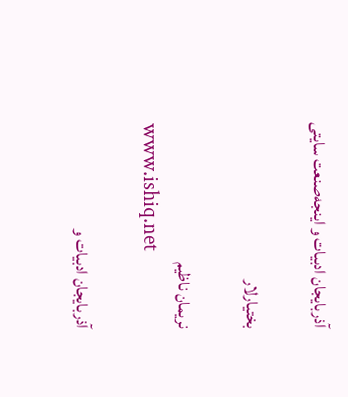آذربایجان ادبیات و اینجه‌صنعت سایتی

بختیارلار

نریمان ناظیم
www.ishiq.net

آذربایجان ادبیات و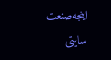اینجه‌صنعت سایتی